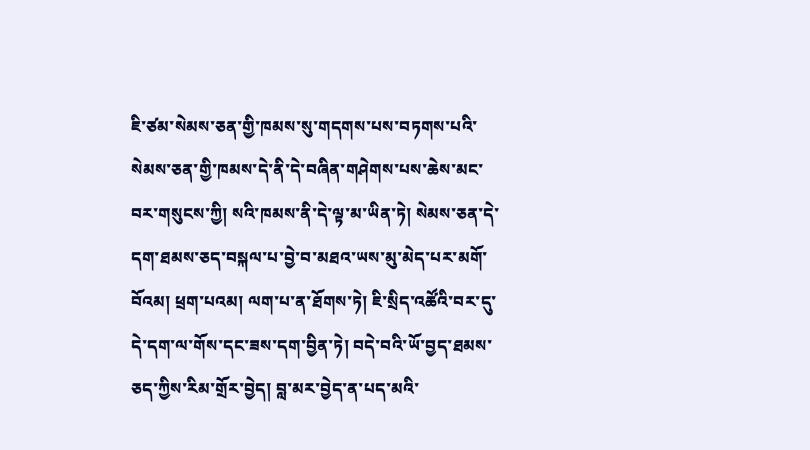ཇི་ཙམ་སེམས་ཅན་གྱི་ཁམས་སུ་གདགས་པས་བཏགས་པའི་སེམས་ཅན་གྱི་ཁམས་དེ་ནི་དེ་བཞིན་གཤེགས་པས་ཆེས་མང་བར་གསུངས་ཀྱི། སའི་ཁམས་ནི་དེ་ལྟ་མ་ཡིན་ཏེ། སེམས་ཅན་དེ་དག་ཐམས་ཅད་བསྐལ་པ་བྱེ་བ་མཐའ་ཡས་མུ་མེད་པར་མགོ་བོའམ། ཕྲག་པའམ། ལག་པ་ན་ཐོགས་ཏེ། ཇི་སྲིད་འཚོའི་བར་དུ་དེ་དག་ལ་གོས་དང་ཟས་དག་བྱིན་ཏེ། བདེ་བའི་ཡོ་བྱད་ཐམས་ཅད་ཀྱིས་རིམ་གྲོར་བྱེད། བླ་མར་བྱེད་ན་པད་མའི་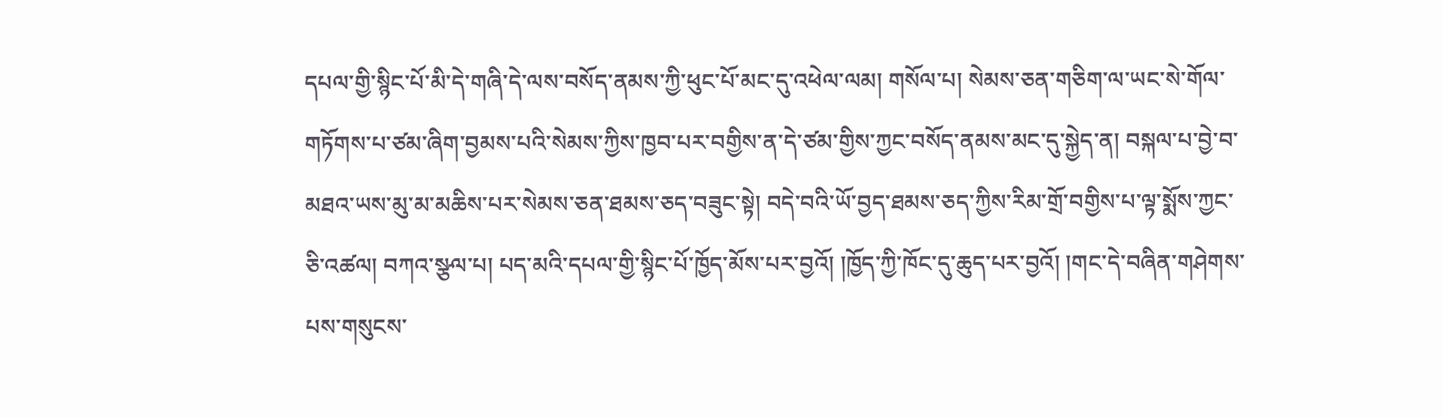དཔལ་གྱི་སྙིང་པོ་མི་དེ་གཞི་དེ་ལས་བསོད་ནམས་ཀྱི་ཕུང་པོ་མང་དུ་འཕེལ་ལམ། གསོལ་པ། སེམས་ཅན་གཅིག་ལ་ཡང་སེ་གོལ་གཏོགས་པ་ཙམ་ཞིག་བྱམས་པའི་སེམས་ཀྱིས་ཁྱབ་པར་བགྱིས་ན་དེ་ཙམ་གྱིས་ཀྱང་བསོད་ནམས་མང་དུ་སྐྱེད་ན། བསྐལ་པ་བྱེ་བ་མཐའ་ཡས་མུ་མ་མཆིས་པར་སེམས་ཅན་ཐམས་ཅད་བཟུང་སྟེ། བདེ་བའི་ཡོ་བྱད་ཐམས་ཅད་ཀྱིས་རིམ་གྲོ་བགྱིས་པ་ལྟ་སྨོས་ཀྱང་ཅི་འཚལ། བཀའ་སྩལ་པ། པད་མའི་དཔལ་གྱི་སྙིང་པོ་ཁྱོད་མོས་པར་བྱའོ། །ཁྱོད་ཀྱི་ཁོང་དུ་ཆུད་པར་བྱའོ། །གང་དེ་བཞིན་གཤེགས་པས་གསུངས་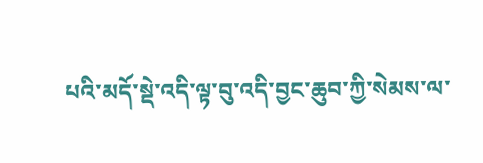པའི་མདོ་སྡེ་འདི་ལྟ་བུ་འདི་བྱང་ཆུབ་ཀྱི་སེམས་ལ་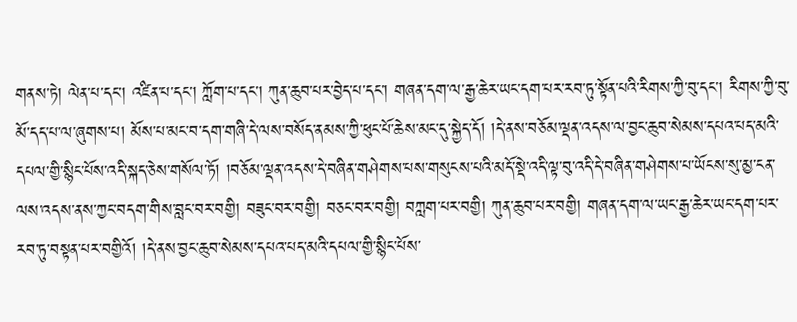གནས་ཏེ། ལེན་པ་དང་། འཛིན་པ་དང་། ཀློག་པ་དང་། ཀུན་ཆུབ་པར་བྱེད་པ་དང་། གཞན་དག་ལ་རྒྱ་ཆེར་ཡང་དག་པར་རབ་ཏུ་སྟོན་པའི་རིགས་ཀྱི་བུ་དང་། རིགས་ཀྱི་བུ་མོ་དད་པ་ལ་ཞུགས་པ། མོས་པ་མང་བ་དག་གཞི་དེ་ལས་བསོད་ནམས་ཀྱི་ཕུང་པོ་ཆེས་མང་དུ་སྐྱེད་དོ། །དེ་ནས་བཅོམ་ལྡན་འདས་ལ་བྱང་ཆུབ་སེམས་དཔའ་པད་མའི་དཔལ་གྱི་སྙིང་པོས་འདི་སྐད་ཅེས་གསོལ་ཏོ། །བཅོམ་ལྡན་འདས་དེ་བཞིན་གཤེགས་པས་གསུངས་པའི་མདོ་སྡེ་འདི་ལྟ་བུ་འདི་དེ་བཞིན་གཤེགས་པ་ཡོངས་སུ་མྱ་ངན་ལས་འདས་ནས་ཀྱང་བདག་གིས་བླང་བར་བགྱི། བཟུང་བར་བགྱི། བཅང་བར་བགྱི། བཀླག་པར་བགྱི། ཀུན་ཆུབ་པར་བགྱི། གཞན་དག་ལ་ཡང་རྒྱ་ཆེར་ཡང་དག་པར་རབ་ཏུ་བསྟན་པར་བགྱིའོ། །དེ་ནས་བྱང་ཆུབ་སེམས་དཔའ་པད་མའི་དཔལ་གྱི་སྙིང་པོས་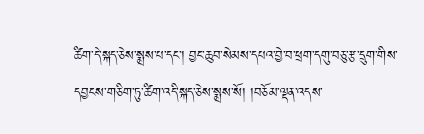ཚིག་དེ་སྐད་ཅེས་སྨྲས་པ་དང་། བྱང་ཆུབ་སེམས་དཔའ་བྱེ་བ་ཕྲག་དགུ་བཅུ་རྩ་དྲུག་གིས་དབྱངས་གཅིག་ཏུ་ཚིག་འདི་སྐད་ཅེས་སྨྲས་སོ། །བཅོམ་ལྡན་འདས་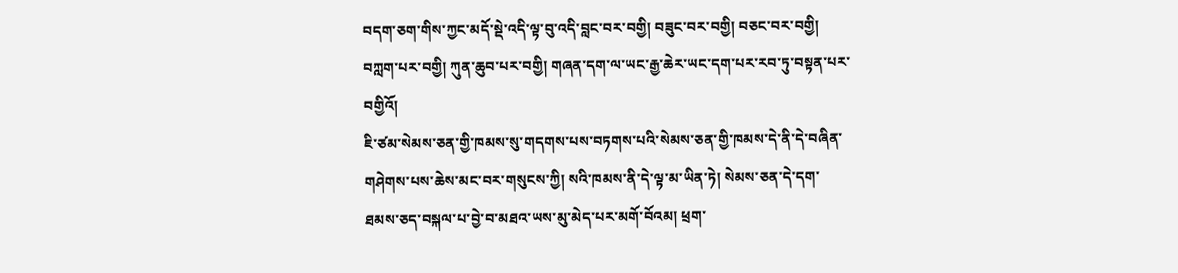བདག་ཅག་གིས་ཀྱང་མདོ་སྡེ་འདི་ལྟ་བུ་འདི་བླང་བར་བགྱི། བཟུང་བར་བགྱི། བཅང་བར་བགྱི། བཀླག་པར་བགྱི། ཀུན་ཆུབ་པར་བགྱི། གཞན་དག་ལ་ཡང་རྒྱ་ཆེར་ཡང་དག་པར་རབ་ཏུ་བསྟན་པར་བགྱིའོ།
ཇི་ཙམ་སེམས་ཅན་གྱི་ཁམས་སུ་གདགས་པས་བཏགས་པའི་སེམས་ཅན་གྱི་ཁམས་དེ་ནི་དེ་བཞིན་གཤེགས་པས་ཆེས་མང་བར་གསུངས་ཀྱི། སའི་ཁམས་ནི་དེ་ལྟ་མ་ཡིན་ཏེ། སེམས་ཅན་དེ་དག་ཐམས་ཅད་བསྐལ་པ་བྱེ་བ་མཐའ་ཡས་མུ་མེད་པར་མགོ་བོའམ། ཕྲག་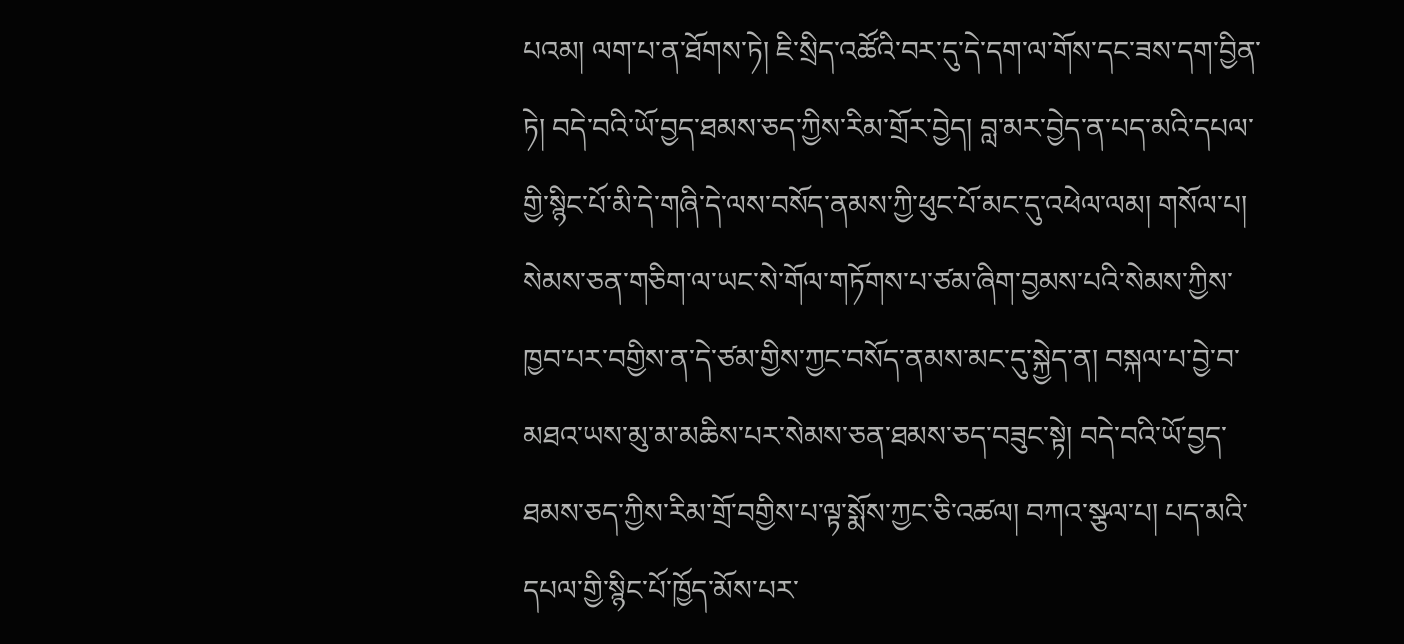པའམ། ལག་པ་ན་ཐོགས་ཏེ། ཇི་སྲིད་འཚོའི་བར་དུ་དེ་དག་ལ་གོས་དང་ཟས་དག་བྱིན་ཏེ། བདེ་བའི་ཡོ་བྱད་ཐམས་ཅད་ཀྱིས་རིམ་གྲོར་བྱེད། བླ་མར་བྱེད་ན་པད་མའི་དཔལ་གྱི་སྙིང་པོ་མི་དེ་གཞི་དེ་ལས་བསོད་ནམས་ཀྱི་ཕུང་པོ་མང་དུ་འཕེལ་ལམ། གསོལ་པ། སེམས་ཅན་གཅིག་ལ་ཡང་སེ་གོལ་གཏོགས་པ་ཙམ་ཞིག་བྱམས་པའི་སེམས་ཀྱིས་ཁྱབ་པར་བགྱིས་ན་དེ་ཙམ་གྱིས་ཀྱང་བསོད་ནམས་མང་དུ་སྐྱེད་ན། བསྐལ་པ་བྱེ་བ་མཐའ་ཡས་མུ་མ་མཆིས་པར་སེམས་ཅན་ཐམས་ཅད་བཟུང་སྟེ། བདེ་བའི་ཡོ་བྱད་ཐམས་ཅད་ཀྱིས་རིམ་གྲོ་བགྱིས་པ་ལྟ་སྨོས་ཀྱང་ཅི་འཚལ། བཀའ་སྩལ་པ། པད་མའི་དཔལ་གྱི་སྙིང་པོ་ཁྱོད་མོས་པར་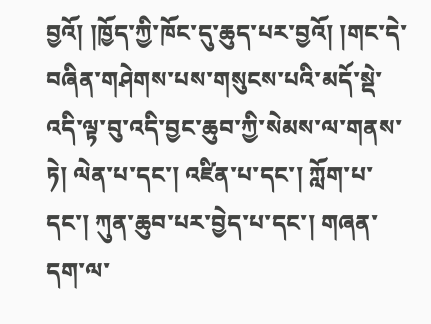བྱའོ། །ཁྱོད་ཀྱི་ཁོང་དུ་ཆུད་པར་བྱའོ། །གང་དེ་བཞིན་གཤེགས་པས་གསུངས་པའི་མདོ་སྡེ་འདི་ལྟ་བུ་འདི་བྱང་ཆུབ་ཀྱི་སེམས་ལ་གནས་ཏེ། ལེན་པ་དང་། འཛིན་པ་དང་། ཀློག་པ་དང་། ཀུན་ཆུབ་པར་བྱེད་པ་དང་། གཞན་དག་ལ་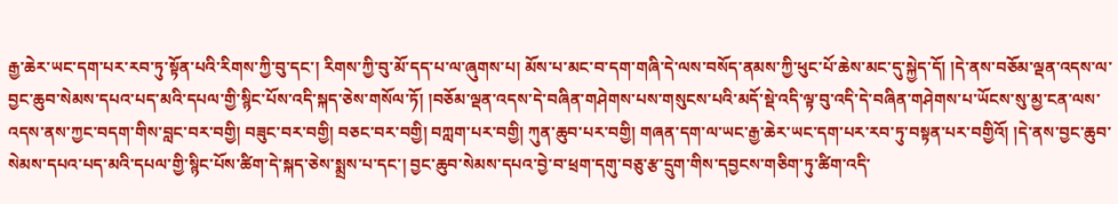རྒྱ་ཆེར་ཡང་དག་པར་རབ་ཏུ་སྟོན་པའི་རིགས་ཀྱི་བུ་དང་། རིགས་ཀྱི་བུ་མོ་དད་པ་ལ་ཞུགས་པ། མོས་པ་མང་བ་དག་གཞི་དེ་ལས་བསོད་ནམས་ཀྱི་ཕུང་པོ་ཆེས་མང་དུ་སྐྱེད་དོ། །དེ་ནས་བཅོམ་ལྡན་འདས་ལ་བྱང་ཆུབ་སེམས་དཔའ་པད་མའི་དཔལ་གྱི་སྙིང་པོས་འདི་སྐད་ཅེས་གསོལ་ཏོ། །བཅོམ་ལྡན་འདས་དེ་བཞིན་གཤེགས་པས་གསུངས་པའི་མདོ་སྡེ་འདི་ལྟ་བུ་འདི་དེ་བཞིན་གཤེགས་པ་ཡོངས་སུ་མྱ་ངན་ལས་འདས་ནས་ཀྱང་བདག་གིས་བླང་བར་བགྱི། བཟུང་བར་བགྱི། བཅང་བར་བགྱི། བཀླག་པར་བགྱི། ཀུན་ཆུབ་པར་བགྱི། གཞན་དག་ལ་ཡང་རྒྱ་ཆེར་ཡང་དག་པར་རབ་ཏུ་བསྟན་པར་བགྱིའོ། །དེ་ནས་བྱང་ཆུབ་སེམས་དཔའ་པད་མའི་དཔལ་གྱི་སྙིང་པོས་ཚིག་དེ་སྐད་ཅེས་སྨྲས་པ་དང་། བྱང་ཆུབ་སེམས་དཔའ་བྱེ་བ་ཕྲག་དགུ་བཅུ་རྩ་དྲུག་གིས་དབྱངས་གཅིག་ཏུ་ཚིག་འདི་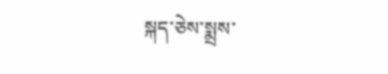སྐད་ཅེས་སྨྲས་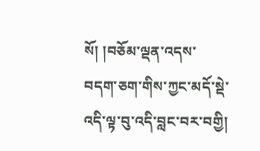སོ། །བཅོམ་ལྡན་འདས་བདག་ཅག་གིས་ཀྱང་མདོ་སྡེ་འདི་ལྟ་བུ་འདི་བླང་བར་བགྱི།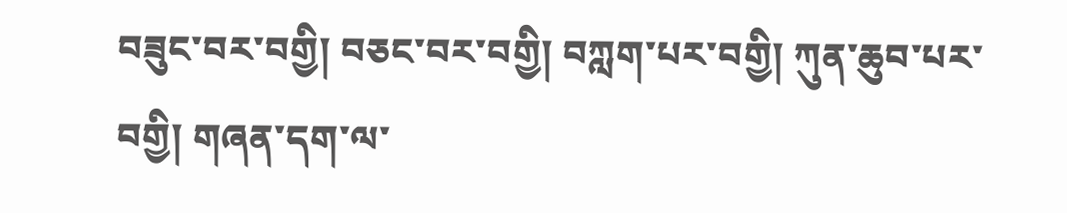བཟུང་བར་བགྱི། བཅང་བར་བགྱི། བཀླག་པར་བགྱི། ཀུན་ཆུབ་པར་བགྱི། གཞན་དག་ལ་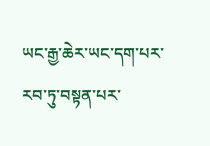ཡང་རྒྱ་ཆེར་ཡང་དག་པར་རབ་ཏུ་བསྟན་པར་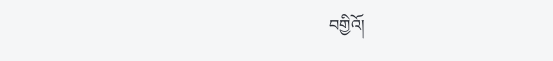བགྱིའོ།